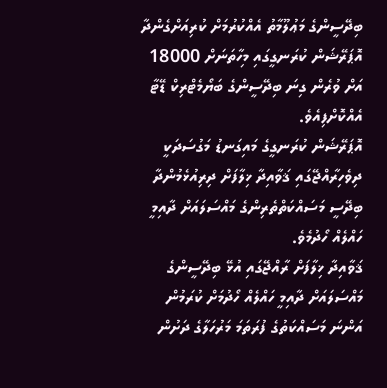ބިދޭސީންގެ މަޢުލޫމާތު އެއްކުރުމަށް ކުރިއަށްގެންދާ އޮޕަރޭޝަން ކުރަނގީގައި މިހާތަނަށް 18000 އަށް ވުރެން ގިނަ ބިދޭސީންގެ ބަޔޯމެޓްރިކް ޑޭޓާ އެއްކޮށްފިއެވެ.
އޮޕަރޭޝަން ކުރަނގީގެ މައިގަނޑު މަގުސަދަކީ ދިވެހިރާއްޖޭގައި ޤަވާއިދާ ޚިލާފަށް ދިރިއުޅެމުންދާ ބިދޭސީ މަސައްކަތްތެރިންގެ މައްސަލައަށް ދާއިމީ ހައްލެއް ހޯދުމެވެ.
ޤަވާއިދާ ޚިލާފަށް ރާއްޖޭގައި އުޅޭ ބިދޭސީންގެ މައްސަލައަށް ދާއިމީ ހައްލެއް ހޯދުމަށް ކުރަމުން އަންނަ މަސައްކަތުގެ ފުރަތަމަ މަރުހަލާގެ ދަށުން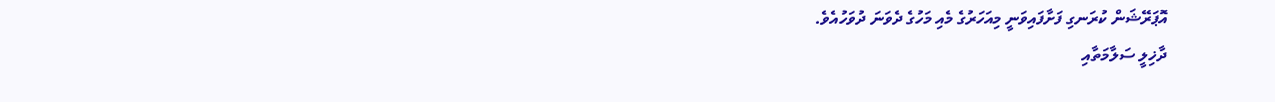އޮޕަރޭޝަން ކުރަނގި ފަށާފައިވަނީ މިއަހަރުގެ މެއި މަހުގެ ދެވަނަ ދުވަހުއެވެ.
ދާޚިލީ ސަލާމަތާއި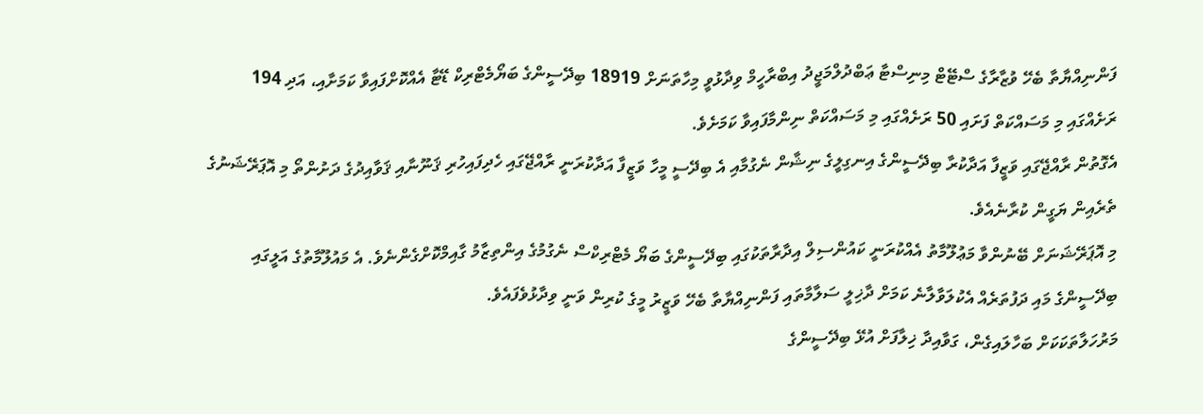ފަންނިއްޔާތާ ބެހޭ ވުޒާރާގެ ސްޓޭޓް މިނިސްޓާ ޢަބްދުލްމަޖީދު އިބްރާހީމް ވިދާޅުވީ މިހާތަނަށް 18919 ބިދޭސީންގެ ބަޔޯމެޓްރިކް ޑޭޓާ އެއްކޮށްފައިވާ ކަމަށާއި، އަދި 194 ރަށެއްގައި މި މަސައްކަތް ފަށައި 50 ރަށެއްގައި މި މަސައްކަތް ނިންމާފައިވާ ކަމަށެވެ.
އެގޮތުން ރާއްޖޭގައި ވަޒީފާ އަދާކުރާ ބިދޭސީންގެ އިނގިލީގެ ނިޝާން ނެގުމާއި އެ ބިދޭސީ މީހާ ވަޒީފާ އަދާކުރަނީ ރާއްޖޭގައި ހެދިފައިހުރި ޤަނޫނާއި ޤަވާއިދުގެ ދަށުންތޯ މި އޮޕަރޭޝަނުގެ ތެރެއިން ޔަގީން ކުރާނެއެވެ.
މި އޮޕަރޭޝަނަށް ބޭނުންވާ މަޢުލޫމާތު އެއްކުރަނީ ކައުންސިލް އިދާރާތަކުގައި ބިދޭސީންގެ ބަޔޯ މެޓްރިކްސް ނެގުމުގެ އިންތިޒާމު ގާއިމްކޮށްގެންނެވެ. އެ މައުލޫމާތުގެ އަލީގައި ބިދޭސީންގެ މައި ދަފުތަރެއް އެކުލަވާލާނެ ކަމަށް ދާޚިލީ ސަލާމާތައި ފަންނިއްޔާތާ ބެހޭ ވަޒީރު މީގެ ކުރިން ވަނީ ވިދާޅުވެފައެވެ.
މަރުހަލާތަކަކަށް ބަހާލައިގެން، ގަވާއިދާ ޚިލާފަށް އުޅޭ ބިދޭސީންގެ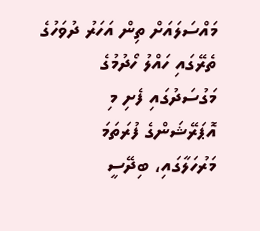މައްސަލައަށް ތިން އަހަރު ދުވަހުގެ ތެރޭގައި ހައްލު ހޯދުމުގެ މަގުސަދުގައި ފެށި މި އޮޕަރޭޝަންގެ ފުރަތަމަ މަރުހަލާގައި، ބިދޭސީ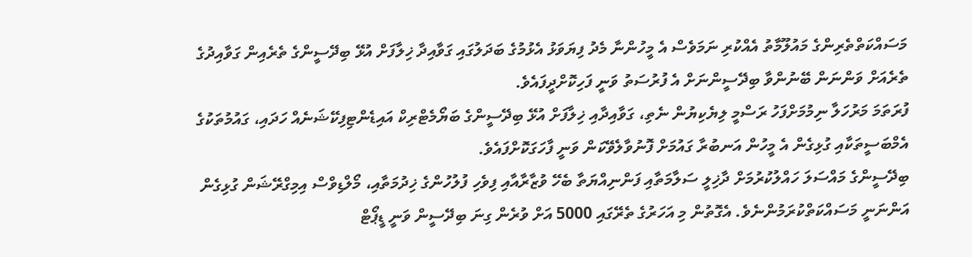މަސައްކަތްތެރިންގެ މައުލޫމާތު އެއްކުރި ނަމަވެސް އެ މީހުންނާ މެދު ފިޔަވަޅު އެޅުމުގެ ބަދަލުގައި ގަވާއިދާ ޚިލާފަށް އުޅޭ ބިދޭސީންގެ ތެރެއިން ގަވާއިދުގެ ތެރެއަށް ވަންނަން ބޭނުންވާ ބިދޭސީންނަށް އެ ފުރުސަތު ވަނީ ފަހިކޮށްދީފައެވެ.
ފުރަތަމަ މަރުހަލާ ނިމުމަށްފަހު ރަސްމީ ލިޔެކިޔުން ނެތި، ގަވާއިދާއި ޚިލާފަށް އުޅޭ ބިދޭސީންގެ ބަޔޯމެޓްރިކް އައިޑެންޓިފިކޭޝަނެއް ހަދައި، ގައުމުތަކުގެ އެމްބަސީތަކާއި ގުޅިގެން އެ މީހުން އަނބުރާ ގައުމަށް ފޮނުވާލެވޭކަން ވަނީ ފާހަގަކޮށްފައެވެ.
ބިދޭސީންގެ މައްސަލަ ހައްލުކުރުމަށް ދާޚިލީ ސަލާމަތާއި ފަންނިއްޔަތާ ބެހޭ ވުޒާރާއާއި ފިވެހި ފުލުހުންގެ ޚިދުމަތާއި، މޯލްޑިވްސް އިމިގްރޭޝަން ގުޅިގެން އަންނަނީ މަސައްކަތްކުރަމުންނެވެ. އެގޮތުން މި އަހަރުގެ ތެރޭގައި 5000 އަށް ވުރެން ގިނަ ބިދޭސީން ވަނީ ޑީޕޯޓް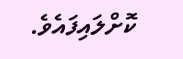ކޮށްލައިފައެވެ.